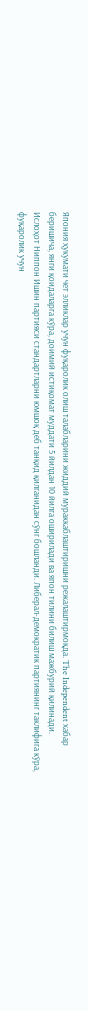Япония ҳукумати чет элликлар учун фуқаролик олиш талабларини жиддий мураккаблаштиришни режалаштирмоқда. The Independent хабар беришича, янги қоидаларга кўра, доимий истиқомат муддати 5 йилдан 10 йилга оширилади ва япон тилини билиш мажбурий қилинади.
Ислоҳот Ниппон Ишин партияси стандартларни юмшоқ деб танқид қилганидан сўнг бошланди. Либерал-демократик партиянинг таклифига кўра, фуқаролик учун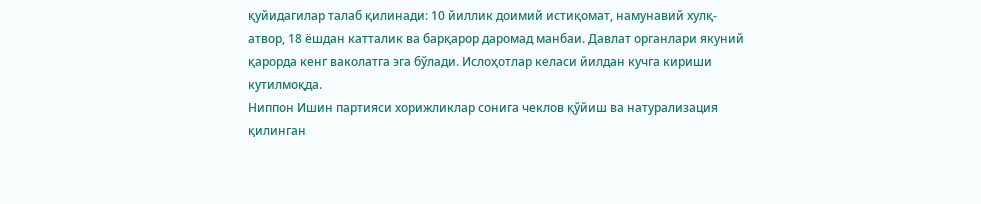қуйидагилар талаб қилинади: 10 йиллик доимий истиқомат, намунавий хулқ-атвор, 18 ёшдан катталик ва барқарор даромад манбаи. Давлат органлари якуний қарорда кенг ваколатга эга бўлади. Ислоҳотлар келаси йилдан кучга кириши кутилмоқда.
Ниппон Ишин партияси хорижликлар сонига чеклов қўйиш ва натурализация қилинган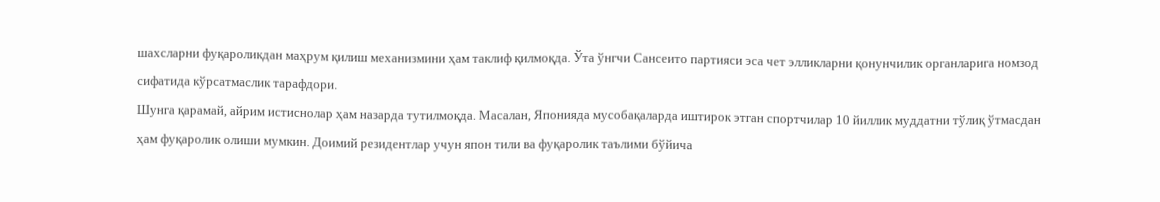шахсларни фуқароликдан маҳрум қилиш механизмини ҳам таклиф қилмоқда. Ўта ўнгчи Сансеито партияси эса чет элликларни қонунчилик органларига номзод сифатида кўрсатмаслик тарафдори.
Шунга қарамай, айрим истиснолар ҳам назарда тутилмоқда. Масалан, Японияда мусобақаларда иштирок этган спортчилар 10 йиллик муддатни тўлиқ ўтмасдан ҳам фуқаролик олиши мумкин. Доимий резидентлар учун япон тили ва фуқаролик таълими бўйича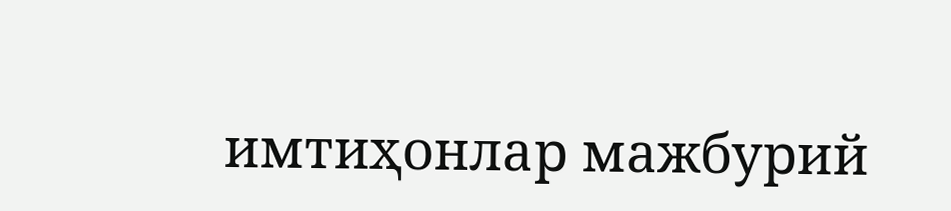имтиҳонлар мажбурий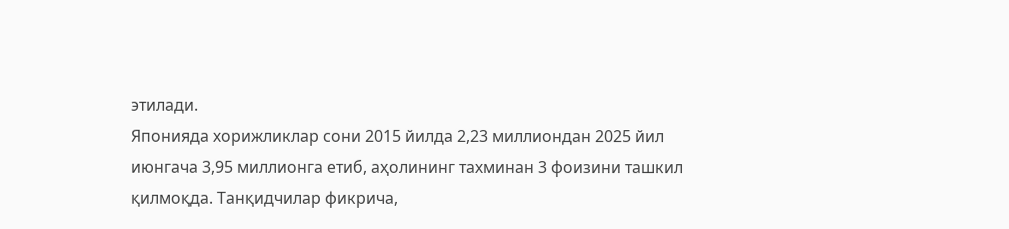этилади.
Японияда хорижликлар сони 2015 йилда 2,23 миллиондан 2025 йил июнгача 3,95 миллионга етиб, аҳолининг тахминан 3 фоизини ташкил қилмоқда. Танқидчилар фикрича,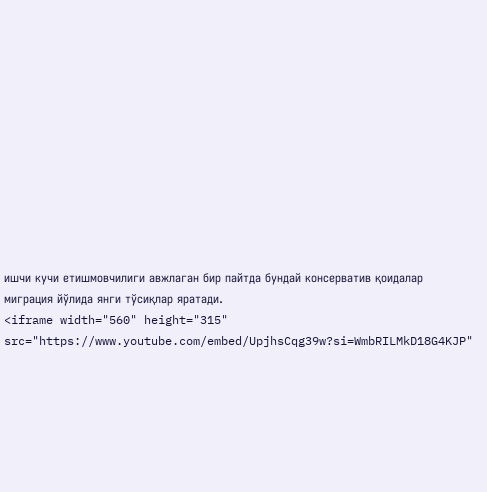ишчи кучи етишмовчилиги авжлаган бир пайтда бундай консерватив қоидалар миграция йўлида янги тўсиқлар яратади.
<iframe width="560" height="315" src="https://www.youtube.com/embed/UpjhsCqg39w?si=WmbRILMkD18G4KJP"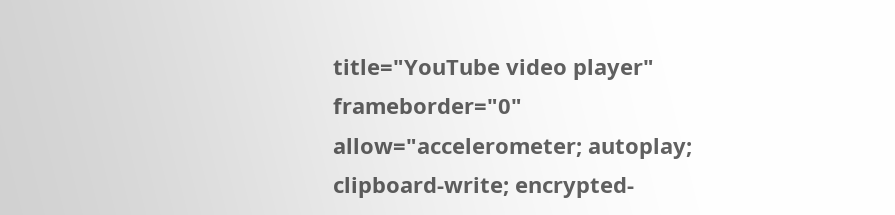title="YouTube video player" frameborder="0" allow="accelerometer; autoplay; clipboard-write; encrypted-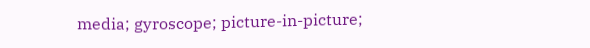media; gyroscope; picture-in-picture;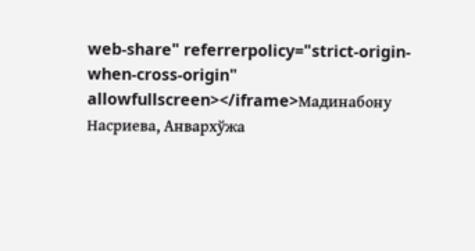web-share" referrerpolicy="strict-origin-when-cross-origin" allowfullscreen></iframe>Мадинабону Насриева, Анвархўжа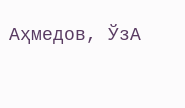Аҳмедов, ЎзА